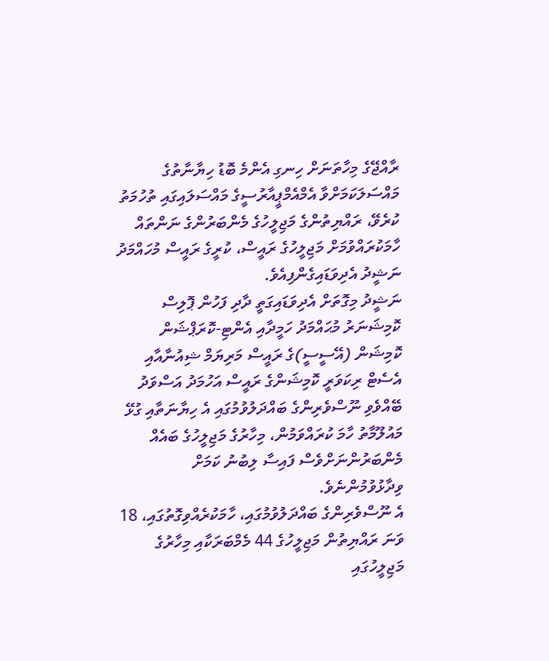ރާއްޖޭގެ މިހާތަނަށް ހިނގި އެންމެ ބޮޑު ހިޔާނާތުގެ މައްސަލަކަމަށްވާ އެމްއެމްޕީއާރުސީގެ މައްސަލައިގައި ތުހުމަތު ކުރެވޭ، ރައްޔިތުންގެ މަޖިލީހުގެ މެންބަރުންގެ ނަންތައް ހާމަކުރައްވުމަށް މަޖިލީހުގެ ރައީސް، ކުރީގެ ރައީސް މުހައްމަދު ނަޝީދު އެދިވަޑައިގެންފިއެވެ.
ނަޝީދު މިގޮތަށް އެދިވަޑައިގަތީ ދާދި ފަހުން ޕޮލިސް ކޮމިޝަނަރު މުޙައްމަދު ހަމީދާއި އެންޓި-ކޮރަޕްޝަން ކޮމިޝަން (އޭސީސީ)ގެ ރައީސް މަރިޔަމް ޝިއުނާއާއި އެސެޓް ރިކަވަރީ ކޮމިޝަންގެ ރައީސް އަހުމަދު އަސްވަދު ބޭއްވެވި ނޫސްވެރިންގެ ބައްދަލުވުމުގައި އެ ހިޔާނަތާއި ގުޅޭ މައުލޫމާތު ހާމަ ކުރައްވަމުން، މިހާރުގެ މަޖިލީހުގެ ބައެއް މެންބަރުންނަށްވެސް ފައިސާ ލިބުނު ކަމަށް ވިދާޅުވުމުންނެވެ.
އެ ނޫސްވެރިންގެ ބައްދަލުވުމުގައި، ހާމަކުރެއްވިގޮތުގައި، 18 ވަނަ ރައްޔިތުން މަޖިލީހުގެ 44 މެމްބަރަކާއި މިހާރުގެ މަޖިލީހުގައި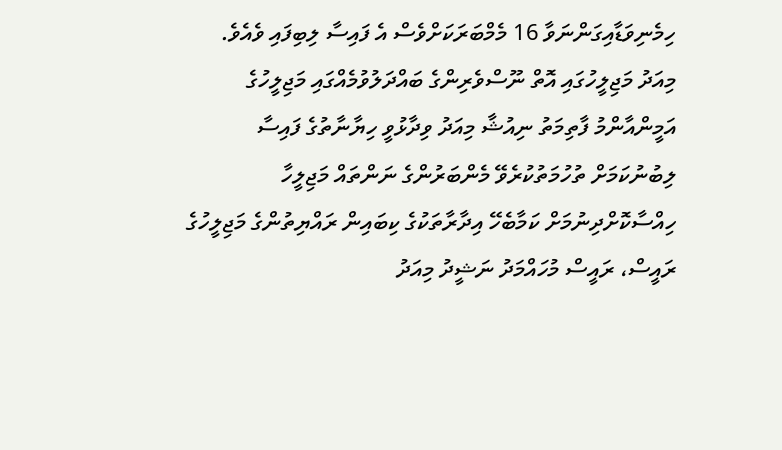ހިމެނިވަޑާއިގަންނަވާ 16 މެމްބަރަކަށްވެސް އެ ފައިސާ ލިބިފައި ވެއެވެ.
މިއަދު މަޖިލީހުގައި އޮތް ނޫސްވެރިންގެ ބައްދަލުވުމެއްގައި މަޖިލީހުގެ އަމީންއާންމު ފާތިމަތު ނިއުޝާ މިއަދު ވިދާޅުވީ ހިޔާނާތުގެ ފައިސާ ލިބުނުކަމަށް ތުހުމަތުކުރެވޭ މެންބަރުންގެ ނަންތައް މަޖިލީހާ ހިއްސާކޮށްދިނުމަށް ކަމާބެހޭ އިދާރާތަކުގެ ކިބައިން ރައްޔިތުންގެ މަޖިލީހުގެ ރައީސް، ރައީސް މުހައްމަދު ނަޝީދު މިއަދު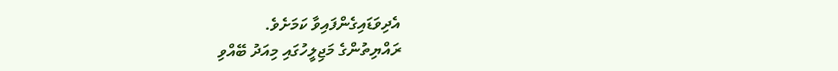އެދިވަޑައިގެންފައިވާ ކަމަށެވެ.
ރައްޔިތުންގެ މަޖިލީހުގައި މިއަދު ބޭއްވި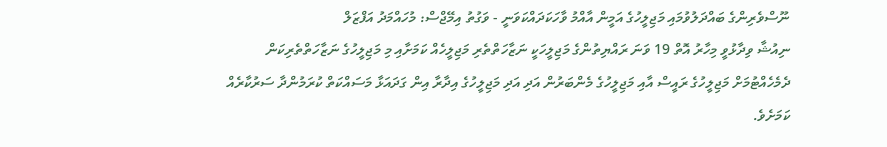ނޫސްވެރިންގެ ބައްދަލުވުމައި މަޖިލީހުގެ އަމީން އާއްމު ވާހަކަދައްކަވަނީ - ވަގުތު އިމޭޖްސް: މުހައްމަދު އަފްޒަލް
ނިއުޝާ ވިދާޅުވީ މިހާރު އޮތް 19 ވަނަ ރައްޔިތުންގެ މަޖިލީހަކީ ނަޒާހަތްތެރި މަޖިލީހެއް ކަމަށާއި މި މަޖިލީހުގެ ނަޒާހަތްތެރިކަން ދެމެހެއްޓުމަށް މަޖިލީހުގެ ރައީސް އާއި މަޖިލީހުގެ މެންބަރުން އަދި އަދި މަޖިލީހުގެ އިދާރާ އިން ގަދައަޅާ މަސައްކަތް ކުރަމުންދާ ސަރުކާރެއް ކަމަށެވެ.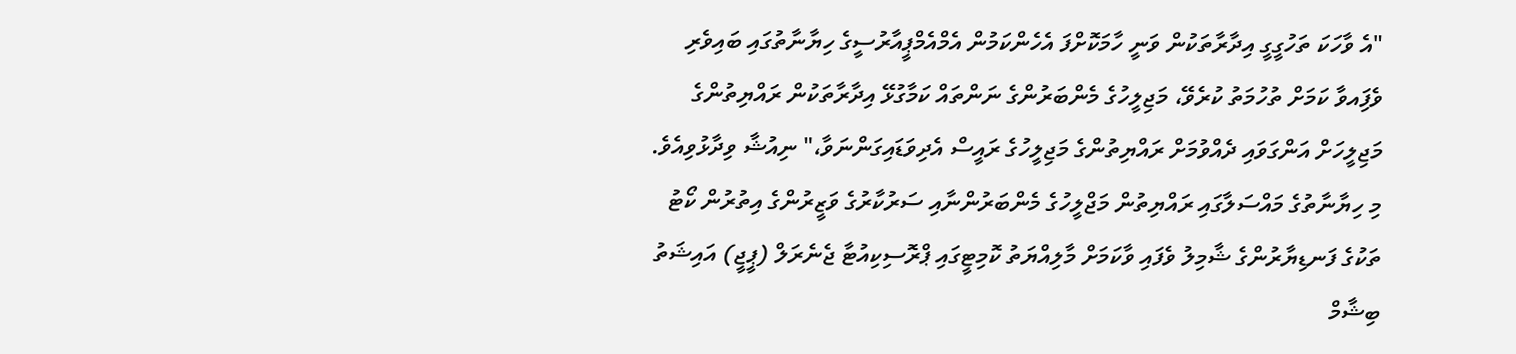"އެ ވާހަކަ ތަހުގީގީ އިދާރާތަކުން ވަނީ ހާމަކޮށްފަ އެހެންކަމުން އެމްއެމްޕީއާރުސީގެ ހިޔާނާތުގައި ބައިވެރި ވެފަިއވާ ކަމަށް ތުހުމަތު ކުރެވޭ، މަޖިލީހުގެ މެންބަރުންގެ ނަންތައް ކަމާގުޅޭ އިދާރާތަކުން ރައްޔިތުންގެ މަޖިލީހަށް އަންގަވައި ދެއްވުމަށް ރައްޔިތުންގެ މަޖިލީހުގެ ރައީސް އެދިވަޑައިގަންނަވާ،" ނިއުޝާ ވިދާޅުވިއެވެ.
މި ހިޔާނާތުގެ މައްސަލާގައި ރައްޔިތުން މަޖްލީހުގެ މެންބަރުންނާއި ސަރުކާރުގެ ވަޒީރުންގެ އިތުރުން ކޯޓު ތަކުގެ ފަނޑިޔާރުންގެ ޝާމިލު ވެފައި ވާކަމަށް މާލިއްޔަތު ކޮމިޓީގައި ޕްރޮސިކިއުޓާ ޖެނެރަލް (ޕީޖީ) އައިޝަތު ބިޝާމް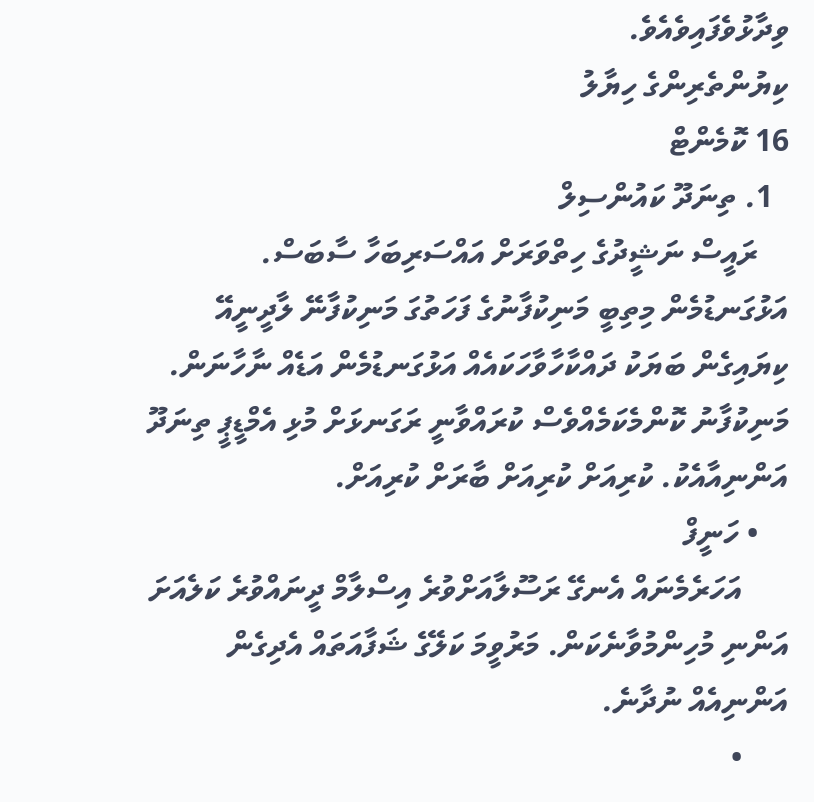ވިދާޅުވެފައިވެއެވެ.
ކިޔުންތެރިންގެ ހިޔާލު
16 ކޮމެންޓް
  1. ތިނަދޫ ކައުންސިލް
    ރައީސް ނަޝީދުގެ ހިތްވަރަށް އައްސަރިބަހާ ސާބަސް. އަޅުގަނޑުމެން މިތިބީ މަނިކުފާނުގެ ފަހަތުގަ މަނިކުފާނޭ ލާދީނީއޭ ކިޔައިގެން ބަޔަކު ދައްކާހާވާހަކައެއް އަޅުގަނޑުމެން އަޑެއް ނާހާނަން. މަނިކުފާނު ކޮންމެކަމެއްވެސް ކުރައްވާނީ ރަގަނޅަށް މުޅި އެމްޑީޕީ ތިނަދޫ އަންނިއާއެކު. ކުރިއަށް ކުރިއަށް ބާރަށް ކުރިއަށް.
    • ހަނީފް
      އަހަރެމެނައް އެނގޭ ރަސޫލާއަށްވުރެ އިސްލާމް ދީނައްވުރެ ކަލެއަށަ އަންނި މުހިންމުވާނެކަން. މަރުވީމަ ކަލޭގެ ޝަފާއަތައް އެދިގެން އަންނިއެއް ނުދާނެ.
      •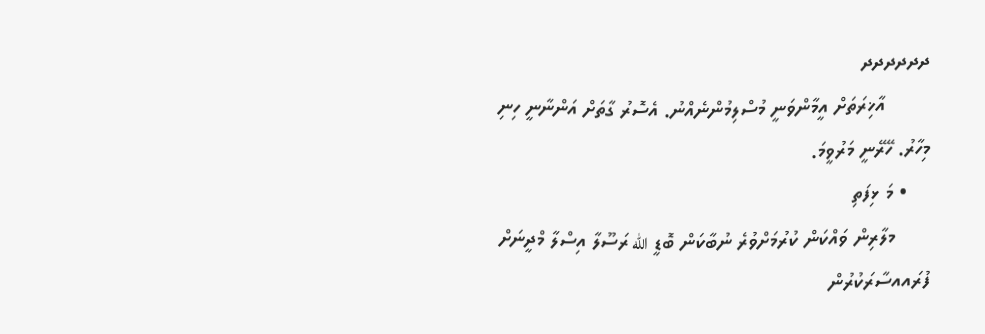ދދދދދދ
        އާޚިރަތަށް އީމާންވަނީ މުސްލިމުންނެއްނު. އެސޮރު ގާތަށް އަންނާނީ ހިނި މިހާރު. ހޭރޭނީ މަރުވީމަ.
    • މަ ޅިފަތި
      މލާރިން ވައްކަން ކުރުމަށްވުރެ ނުބާކަން ބޮޑީ الله ރަސޫލާ އިސްލާ މްދީނަށް ފުރައއސާރަކުރުން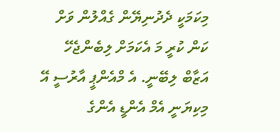މިކަމަކީ ދެދުނިޔޭން ގެއްލުން ވަށް ކަން ކުރީ މަ އެކަމަށް ލިބެންޖެހޭ އަޒާބް ލިބޭނީ. އެ މްއެންޕީ އާރުސީ އޭ މިކިޔަނީ އެމް އެންޑީ އެންގެ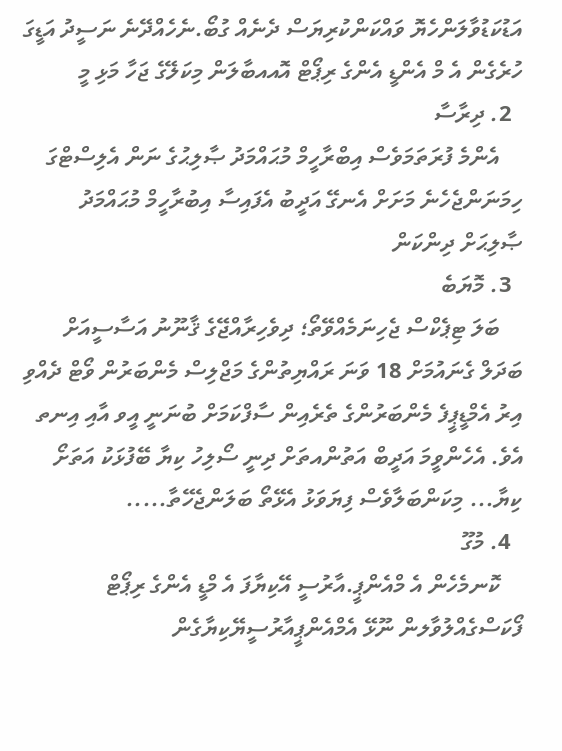އަޑުކަޑުވާލަންހެޔޮ ވައްކަންކުރިޔަސް ދެނެއް ގުބޯ.ނެހެއްދޭނެ ނަސީދު އަޑީގަ ހުރެގެން އެ މް އެންޑީ އެންގެ ރިޕޯޓް އޮއއބާލަން މިކަލޭގެ ޖަހާ މަޅި މީ
  2. ދިރާސާ
    އެންމެ ފުރަތަމަވެސް އިބްރާހީމް މުޙައްމަދު ޞާލިޙުގެ ނަން އެލިސްޓްގަ ހިމަނަންޖެހެނެ މަށަށް އެނގޭ އަދީބު އެފައިސާ އިބުރާހީމް މުޙައްމަދު ޞާލިޙަށް ދިންކަން
  3. މޮޔަބެ
    ބަލަ ޓިޕެކްސް ޖެހިނަމެއްވޭތޯ؛ ދިވެހިރާއްޖޭގެ ޤާނޫނު އަސާސީއަށް ބަދަލް ގެނައުމަށް 18 ވަނަ ރައްޔިތުންގެ މަޖްލިސް މެންބަރުން ވޯޓް ދެއްވި އިރު އެމްޑީޕީފެ މެންބަރުންގެ ތެރެއިން ސާފްކަމަށް ބުނަނީ އީވ އާއި އިނތ އެވެ. އެހެންވީމަ އަދީބް އަތުންއތަށް ދިނީ ސޯލިހު ކިޔާ ބޭފުޅަކު އަތަށޯ ކިޔާ... މިކަންބަލާވެސް ފިޔަވަޅު އެޅޭތޯ ބަލަންޖެހޭތާ.....
  4. މުގޫ
    ކޮނމެހެން އެ މްއެންޕީ.އާރުސީ އޭކިޔާފަ އެ މްޑީ އެންގެ ރިޕޯޓް ފޯކަސްގެއްލުވާލން ނޫޅޭ އެމްއެންޕީއާރުސީޔޭކިޔާގެން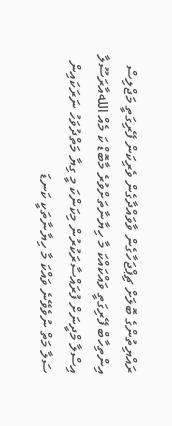ރައްޔިތުންގެ ބޮލަށް ޗިޕްޖަހާގެން ވާވައްދާގެން ވެރިކަން ފޭރިގަތީ މަޖްލިސް އިންތިހާބް ފޭރިގަތީ ވައްކައްކަ މާ ހިޔާނާތަށްވުރެ މާބޮޑް ކަ މެއް اللهއާރަސޫލާ އިސްލާ މްދީނަށް ފުރައްސާރަކުރުން މިކަންކަ މީ ގިޔާ މަތްދުވަހު ނަރަކައިން ސަލާ މަތް ނުވެވޭނެ ވައްކަ މާ ހިޔާނާތަކީ ކަނޑަ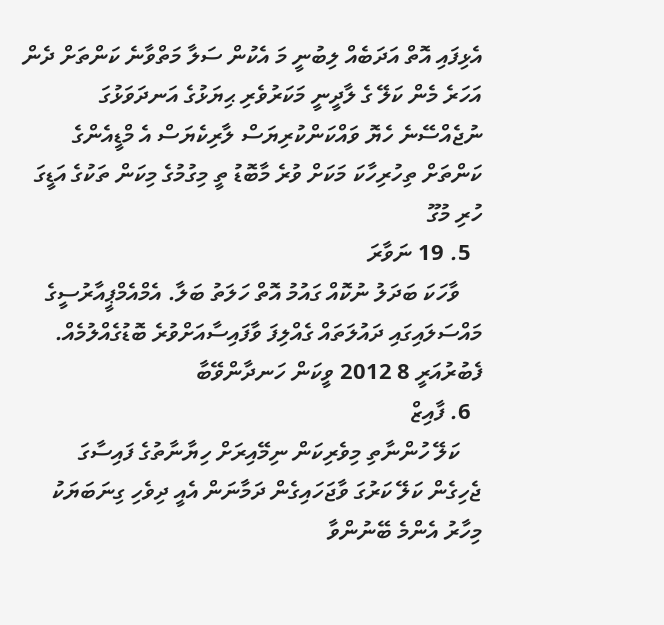އެޅިފައި އޮތް އަދަބެއް ލިބުނީ މަ އެކުން ސަލާ މަތްވާނެ ކަންތަށް ދެން އަހަރެ މެން ކަލޭ ގެ ލާދީނީ މަކަރުވެރި ޙިޔަޅުގެ އަނދަވަޅުގަ ނުޖެއްސޭނެ ހެޔޮ ވައްކަންކުރިޔަސް ލާރިކެޔަސް އެ މްޑީއެންގެ ކަންތަށް ތިހުރިހާކަ މަކަށް ވުރެ މާބޮޑު ތީ މިގުމުގެ މިކަން ތަކުގެ އަޑީގަ ހުރި މުގޫ
  5. 19 ނަވާރަ
    ވާހަކަ ބަދަލު ނުކޮއް ގައުމު އޮތް ހަލަތު ބަލާ. އެމްއެމްޕީއާރުސީގެ މައްސަލައިގައި ދައުލަތައް ގެއްލިފަ ވާފައިސާއަށްވުރެ ބޮޑުގެއްލުމެއް. ފެބުރުއަރީ 8 2012 ވީކަން ހަނދާންވޭބާ
  6. ފާއިޒް
    ކަލޭ ހުންނާތި މިވެރިކަން ނިމޭއިރަށް ހިޔާނާތުގެ ފައިސާގަ ޖެހިގެން ކަލޭ ކަރުގަ ވާޖަހައިގެން ދަމާނަން އެއީ ދިވެހި ގިނަބަޔަކު މިހާރު އެންމެ ބޭނުންވާ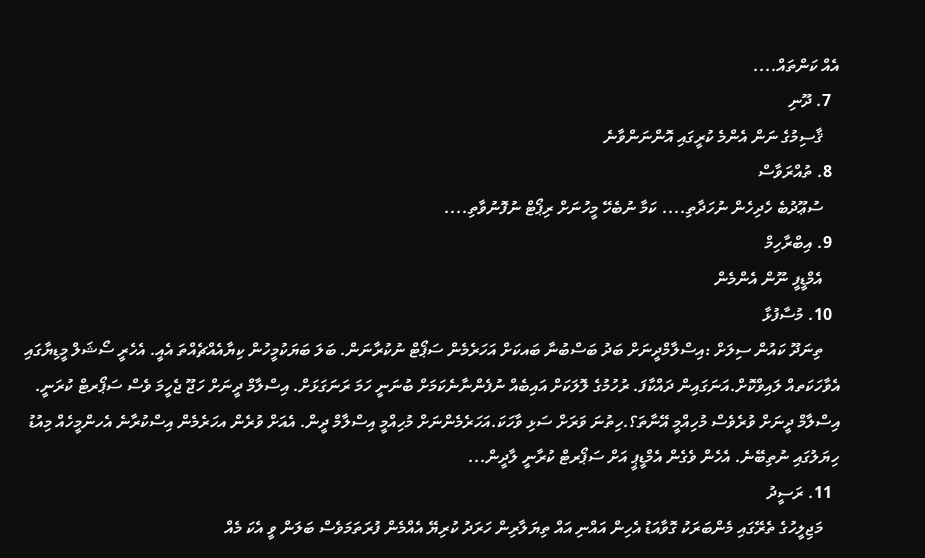އެއް ކަންތައް....
  7. ދޫނި
    ޤާސިމުގެ ނަން އެންމެ ކުރީގައި އޮންނަންވާނެ
  8. ތުއްރަވާސް
    ސުޢޫދުބެ ހެދިހެން ނުހަދާތި.... ކަމާ ނުބެހޭ މީހުނަށް ރިޕޯޓް ނުފޮނުވާތި....
  9. އިބްރާހިމް
    އެމްޑީފީ ނޫން އެންމެން
  10. މުސާފުޅާ
    ތިނަދޫ ކައުން ސިލަށް :އިސްލާމްދީނަށް ބަދު ބަސްބުނާ ބައކަށް އަހަރެމެން ސަޕޯޓް ނުކުރާނަން. ބަލަ ބަޔަކުމީހުން ކިޔާއެއްޗެއްތަ އެއީ. އެހެރީ ސޯޝަލް މީޑިޔާގައި އެވާހަކަތއް ލައިވްކޮށް.އަނަގައިން ދައްކާފަ. ރުހުމުގެ ލޮލަކަށް އައިބެއް ނުފެންނާނެކަމަށް ބުނަނީ ހަމަ ރަނަގަޅަށް. އިސްލާމް ދީނަށް ހަޖޫ ޖެހީމަ ވެސް ސަޕޯރޓް ކުރަނީ. އިސްލާމް ދީނަށް ވުރެވެސް މުހިއްމީ އޭނާތަ؟.ހިތުނަ ވަރަށް ސަޅި ވާހަކަ.އަހަރެމެންނަށް މުހިއްމީ އިސްލާމް ދީން. އެއަށް ވުރެން އހަރެމެން އިސްކުރާނެ އެހންމީހެއް މިއުޑު ހިޔަލުގައި ނުތިބޭނެ. އެހެން ވެގެން އެމްޑީޕީ އަށް ސަޕޯރޓް ކުރާނީ ލާދީން...
  11. ރަސީދު
    މަޖިލީހުގެ ތެރޭގައި މެންބަރަކު ގޮވާއަޑު އެހިން އައްނި އައް ތިޔަލާރިން ހަރަދު ކުރިޔޭ އެއްމެން ފުރަތަމަވެސް ބަލަން ވީ އެކަ މެއް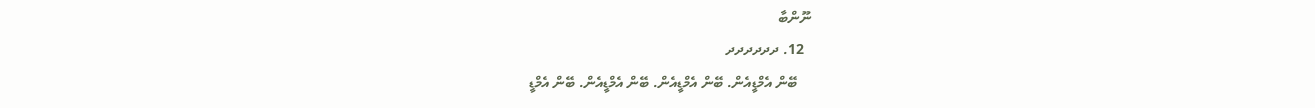ނޫންބާ
  12. ދދދދދދ
    ބޭން އެމްޑީއެން. ބޭން އެމްޑީއެން. ބޭން އެމްޑީއެން. ބޭން އެމްޑީ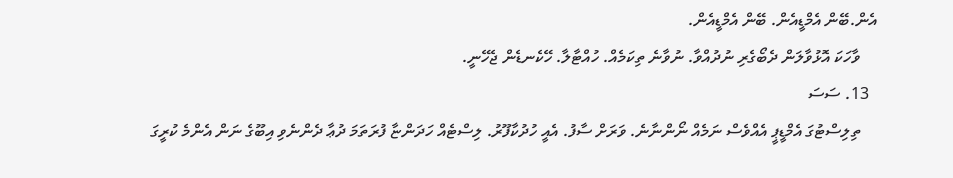އެން.ބޭން އެމްޑީއެން. ބޭން އެމްޑީއެން.
    ވާހަކަ އޮޅުވާލަން ދެބޯގެރި ނުދުއްވާ. ނުވާނެ ތިކަމެއް. ހުއްޓާލާ. ހޭކެނޑެން ޖެހޭނީ.
  13. ސަސަ
    ތިލިސްޓުގަ އެމްޑީޕީ އެއްވެސް ނަމެއް ނޯންނާނެ. ވަރަށް ސާފު. އެއީ ހުދުކާފޫރު. ލިސްޓެއް ހަދަންޏާ ފުރަތަމަ ދުޢާ ދެންނެވި އިބޫގެ ނަން އެންމެ ކުރީގަ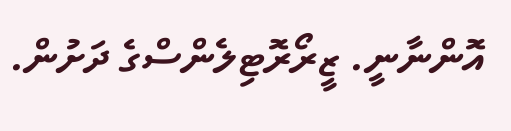އޮންނާނީ. ޒީރޯރޮޓިލެންސްގެ ދަށުން.